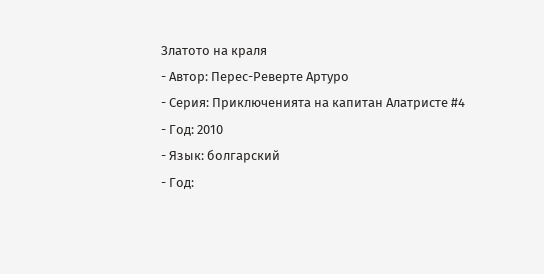Златото на краля
- Автор: Перес-Реверте Артуро
- Серия: Приключенията на капитан Алатристе #4
- Год: 2010
- Язык: болгарский
- Год: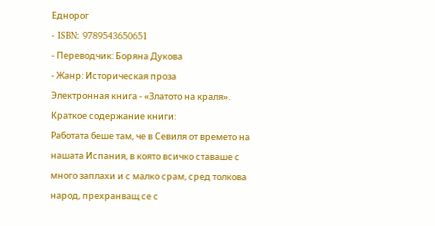Еднорог
- ISBN: 9789543650651
- Переводчик: Боряна Дукова
- Жанр: Историческая проза
Электронная книга - «Златото на краля». Краткое содержание книги:
Работата беше там, че в Севиля от времето на нашата Испания, в която всичко ставаше с много заплахи и с малко срам, сред толкова народ, прехранващ се с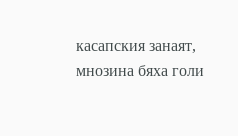касапския занаят, мнозина бяха голи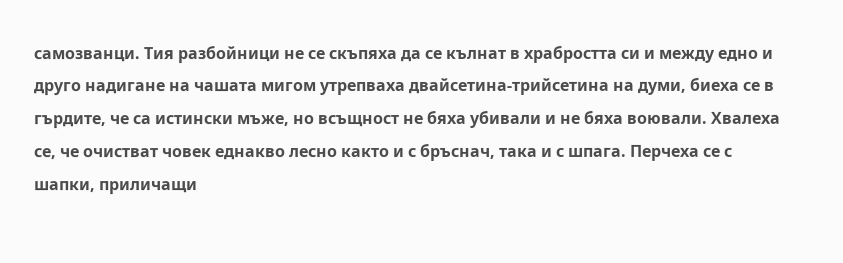самозванци. Тия разбойници не се скъпяха да се кълнат в храбростта си и между едно и друго надигане на чашата мигом утрепваха двайсетина-трийсетина на думи, биеха се в гърдите, че са истински мъже, но всъщност не бяха убивали и не бяха воювали. Хвалеха се, че очистват човек еднакво лесно както и с бръснач, така и с шпага. Перчеха се с шапки, приличащи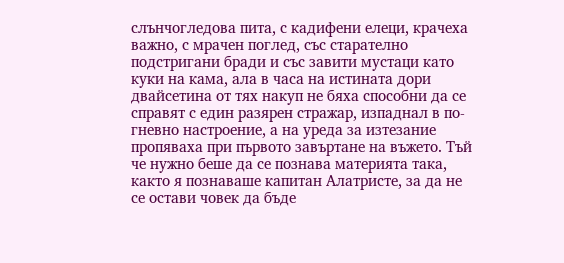слънчогледова пита, с кадифени елеци, крачеха важно, с мрачен поглед, със старателно подстригани бради и със завити мустаци като куки на кама, ала в часа на истината дори двайсетина от тях накуп не бяха способни да се справят с един разярен стражар, изпаднал в по-гневно настроение, а на уреда за изтезание пропяваха при първото завъртане на въжето. Тъй че нужно беше да се познава материята така, както я познаваше капитан Алатристе, за да не се остави човек да бъде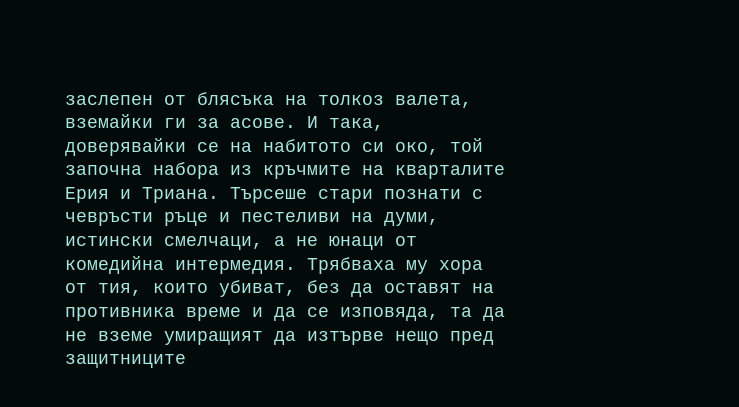заслепен от блясъка на толкоз валета, вземайки ги за асове. И така, доверявайки се на набитото си око, той започна набора из кръчмите на кварталите Ерия и Триана. Търсеше стари познати с чевръсти ръце и пестеливи на думи, истински смелчаци, а не юнаци от комедийна интермедия. Трябваха му хора от тия, които убиват, без да оставят на противника време и да се изповяда, та да не вземе умиращият да изтърве нещо пред защитниците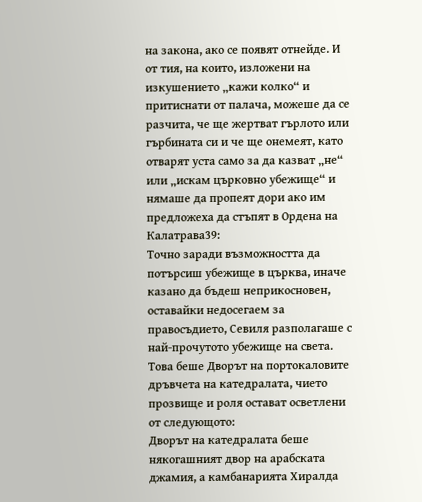на закона, ако се появят отнейде. И от тия, на които, изложени на изкушението „кажи колко“ и притиснати от палача, можеше да се разчита, че ще жертват гърлото или гърбината си и че ще онемеят, като отварят уста само за да казват „не“ или „искам църковно убежище“ и нямаше да пропеят дори ако им предложеха да стъпят в Ордена на Калатрава39:
Точно заради възможността да потърсиш убежище в църква, иначе казано да бъдеш неприкосновен, оставайки недосегаем за правосъдието, Севиля разполагаше с най-прочутото убежище на света. Това беше Дворът на портокаловите дръвчета на катедралата, чието прозвище и роля остават осветлени от следующото:
Дворът на катедралата беше някогашният двор на арабската джамия, а камбанарията Хиралда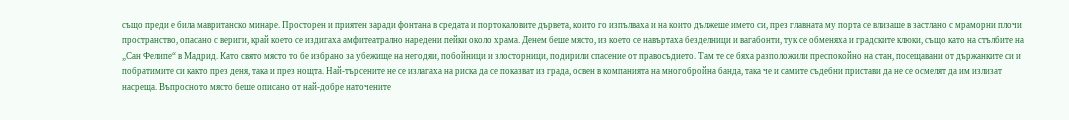също преди е била мавританско минаре. Просторен и приятен заради фонтана в средата и портокаловите дървета, които го изпълваха и на които дължеше името си, през главната му порта се влизаше в застлано с мраморни плочи пространство, опасано с вериги, край което се издигаха амфитеатрално наредени пейки около храма. Денем беше място, из което се навъртаха безделници и вагабонти, тук се обменяха и градските клюки, също като на стълбите на „Сан Фелипе“ в Мадрид. Като свято място то бе избрано за убежище на негодяи, побойници и злосторници, подирили спасение от правосъдието. Там те се бяха разположили преспокойно на стан, посещавани от държанките си и побратимите си както през деня, така и през нощта. Най-търсените не се излагаха на риска да се показват из града, освен в компанията на многобройна банда, така че и самите съдебни пристави да не се осмелят да им излизат насреща. Въпросното място беше описано от най-добре наточените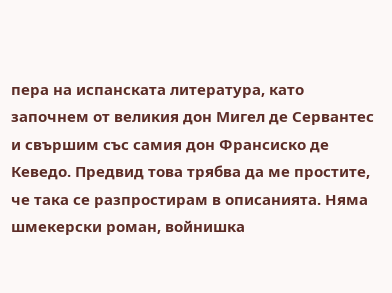пера на испанската литература, като започнем от великия дон Мигел де Сервантес и свършим със самия дон Франсиско де Кеведо. Предвид това трябва да ме простите, че така се разпростирам в описанията. Няма шмекерски роман, войнишка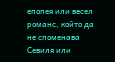епопея или весел романс, който да не споменава Севиля или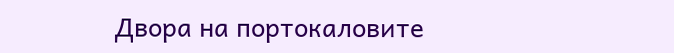Двора на портокаловите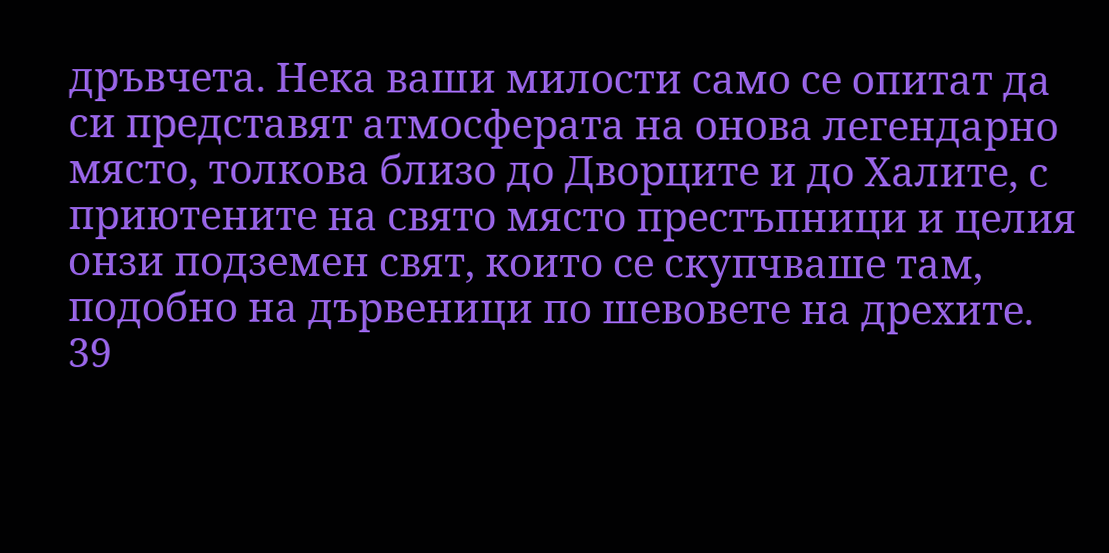дръвчета. Нека ваши милости само се опитат да си представят атмосферата на онова легендарно място, толкова близо до Дворците и до Халите, с приютените на свято място престъпници и целия онзи подземен свят, които се скупчваше там, подобно на дървеници по шевовете на дрехите.
39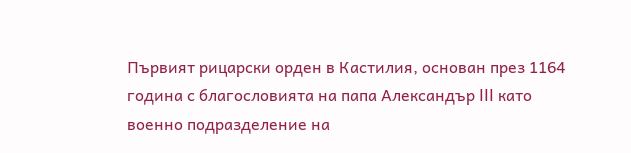Първият рицарски орден в Кастилия, основан през 1164 година с благословията на папа Александър III като военно подразделение на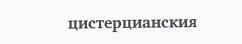цистерцианския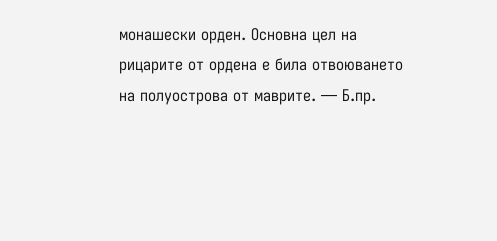монашески орден. Основна цел на рицарите от ордена е била отвоюването на полуострова от маврите. — Б.пр.